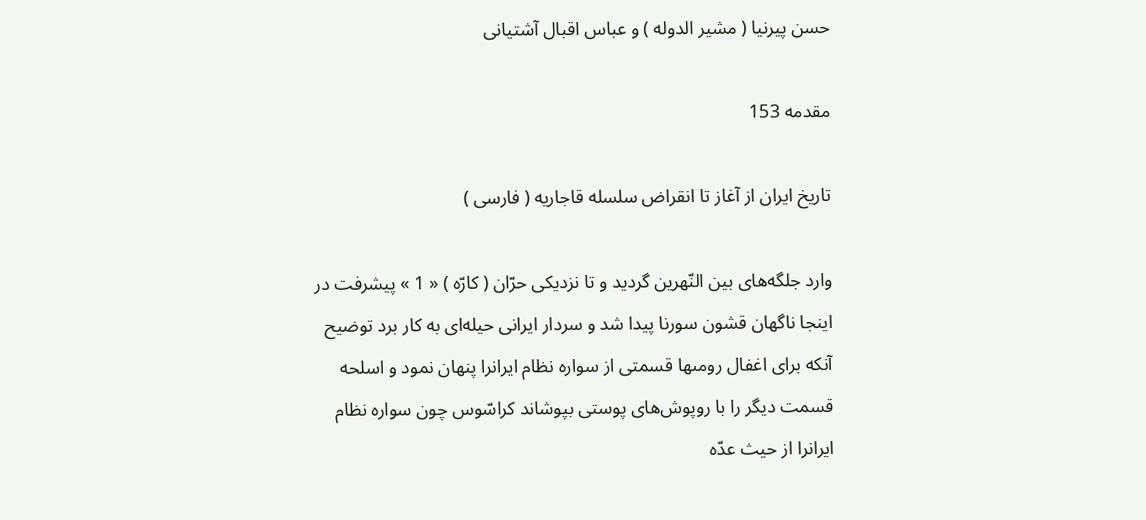حسن پيرنيا ( مشير الدوله ) و عباس اقبال آشتيانى

مقدمه 153

تاريخ ايران از آغاز تا انقراض سلسله قاجاريه ( فارسى )

وارد جلگه‌هاى بين النّهرين گرديد و تا نزديكى حرّان ( كارّه ) « 1 » پيشرفت در اينجا ناگهان قشون سورنا پيدا شد و سردار ايرانى حيله‌اى به كار برد توضيح آنكه براى اغفال رومىها قسمتى از سواره نظام ايرانرا پنهان نمود و اسلحه قسمت ديگر را با روپوش‌هاى پوستى بپوشاند كراسّوس چون سواره نظام ايرانرا از حيث عدّه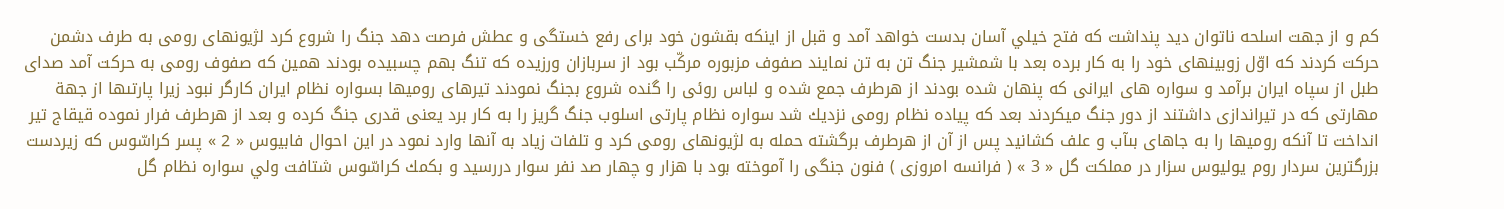كم و از جهت اسلحه ناتوان ديد پنداشت كه فتح خيلي آسان بدست خواهد آمد و قبل از اينكه بقشون خود براى رفع خستگى و عطش فرصت دهد جنگ را شروع كرد لژيونهاى رومى به طرف دشمن حركت كردند كه اوّل زوبينهاى خود را به كار برده بعد با شمشير جنگ تن به تن نمايند صفوف مزبوره مركّب بود از سربازان ورزيده كه تنگ بهم چسبيده بودند همين كه صفوف رومى به حركت آمد صداى طبل از سپاه ايران برآمد و سواره هاى ايرانى كه پنهان شده بودند از هرطرف جمع شده و لباس روئى را گنده شروع بجنگ نمودند تيرهاى روميها بسواره نظام ايران كارگر نبود زيرا پارتىها از جهة مهارتى كه در تيراندازى داشتند از دور جنگ ميكردند بعد كه پياده نظام رومى نزديك شد سواره نظام پارتى اسلوب جنگ گريز را به كار برد يعنى قدرى جنگ كرده و بعد از هرطرف فرار نموده قيقاج تير انداخت تا آنكه روميها را به جاهاى بىآب و علف كشانيد پس از آن از هرطرف برگشته حمله به لژيونهاى رومى كرد و تلفات زياد به آنها وارد نمود در اين احوال فابيوس « 2 » پسر كراسّوس كه زيردست بزرگترين سردار روم يوليوس سزار در مملكت گل « 3 » ( فرانسه امروزى ) فنون جنگى را آموخته بود با هزار و چهار صد نفر سوار دررسيد و بكمك كراسّوس شتافت ولي سواره نظام گل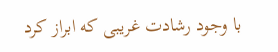با وجود رشادت غريبى كه ابراز كرد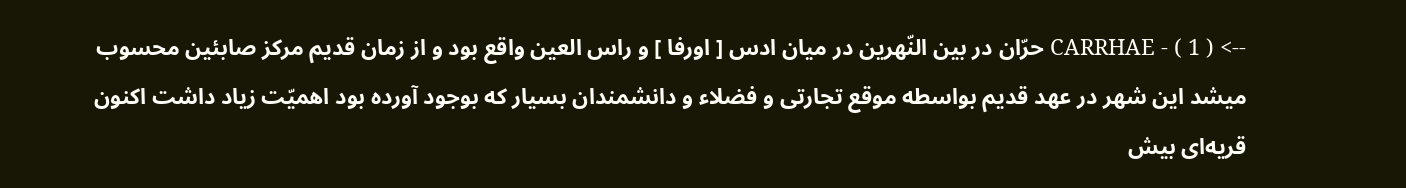--> ( 1 ) - CARRHAE حرّان در بين النّهرين در ميان ادس [ اورفا ] و راس العين واقع بود و از زمان قديم مركز صابئين محسوب ميشد اين شهر در عهد قديم بواسطه موقع تجارتى و فضلاء و دانشمندان بسيار كه بوجود آورده بود اهميّت زياد داشت اكنون قريه‌اى بيش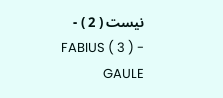نيست ( 2 ) - FABIUS ( 3 ) - GAULE